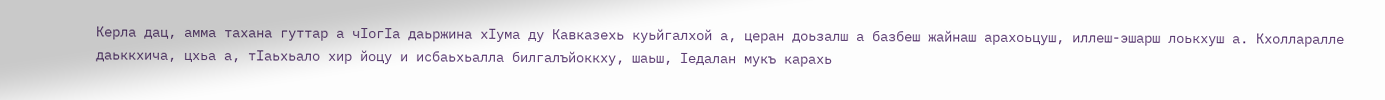Керла дац, амма тахана гуттар а чIогIа даьржина хIума ду Кавказехь куьйгалхой а, церан доьзалш а базбеш жайнаш арахоьцуш, иллеш-эшарш лоькхуш а. Кхолларалле даьккхича, цхьа а, тIаьхьало хир йоцу и исбаьхьалла билгалъйоккху, шаьш, Iедалан мукъ карахь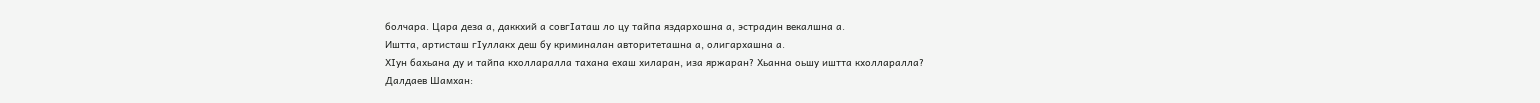болчара. Цара деза а, даккхий а совгIаташ ло цу тайпа яздархошна а, эстрадин векалшна а.
Иштта, артисташ гIуллакх деш бу криминалан авторитеташна а, олигархашна а.
ХIун бахьана ду и тайпа кхолларалла тахана ехаш хиларан, иза яржаран? Хьанна оьшу иштта кхолларалла?
Далдаев Шамхан: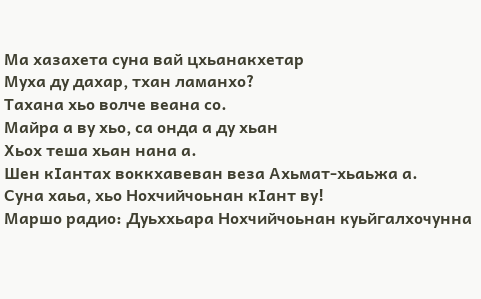Ма хазахета суна вай цхьанакхетар
Муха ду дахар, тхан ламанхо?
Тахана хьо волче веана со.
Майра а ву хьо, са онда а ду хьан
Хьох теша хьан нана а.
Шен кIантах воккхавеван веза Ахьмат-хьаьжа а.
Суна хаьа, хьо Нохчийчоьнан кIант ву!
Маршо радио: Дуьххьара Нохчийчоьнан куьйгалхочунна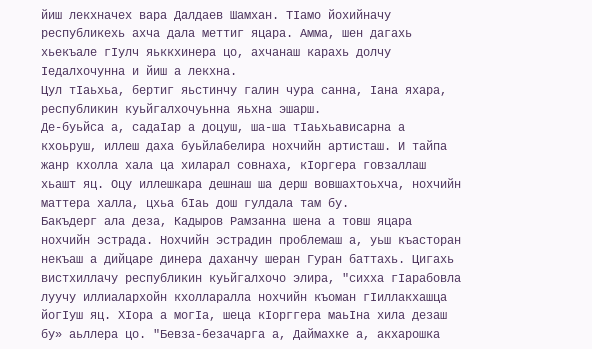йиш лекхначех вара Далдаев Шамхан. ТIамо йохийначу республикехь ахча дала меттиг яцара. Амма, шен дагахь хьекъале гIулч яьккхинера цо, ахчанаш карахь долчу Iедалхочунна и йиш а лекхна.
Цул тIаьхьа, бертиг яьстинчу галин чура санна, Iана яхара, республикин куьйгалхочуьнна яьхна эшарш.
Де-буьйса а, садаIар а доцуш, ша-ша тIаьхьависарна а кхоьруш, иллеш даха буьйлабелира нохчийн артисташ. И тайпа жанр кхолла хала ца хиларал совнаха, кIоргера говзаллаш хьашт яц. Оцу иллешкара дешнаш ша дерш вовшахтоьхча, нохчийн маттера халла, цхьа бIаь дош гулдала там бу.
Бакъдерг ала деза, Кадыров Рамзанна шена а товш яцара нохчийн эстрада. Нохчийн эстрадин проблемаш а, уьш къасторан некъаш а дийцаре динера даханчу шеран Гуран баттахь. Цигахь вистхиллачу республикин куьйгалхочо элира, "сихха гIарабовла луучу иллиалархойн кхолларалла нохчийн къоман гIиллакхашца йогIуш яц. ХIора а могIа, шеца кIорггера маьIна хила дезаш бу» аьллера цо. "Бевза-безачарга а, Даймахке а, акхарошка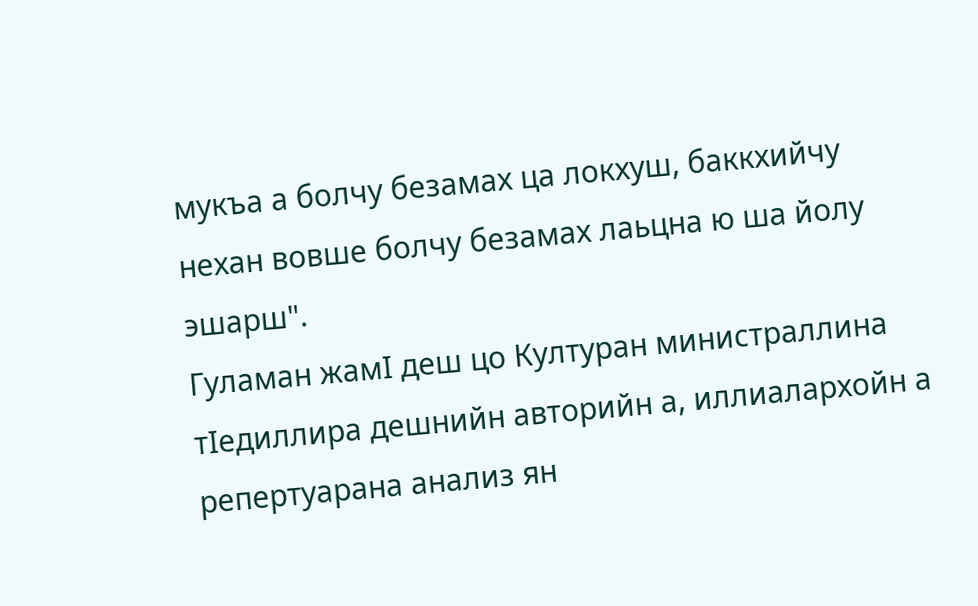мукъа а болчу безамах ца локхуш, баккхийчу нехан вовше болчу безамах лаьцна ю ша йолу эшарш".
Гуламан жамI деш цо Културан министраллина тIедиллира дешнийн авторийн а, иллиалархойн а репертуарана анализ ян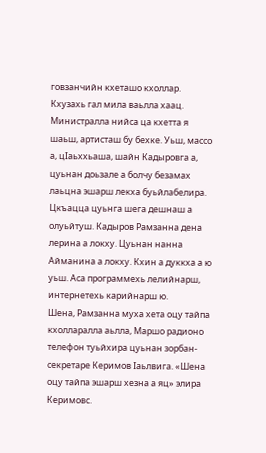говзанчийн кхеташо кхоллар.
Кхузахь гал мила ваьлла хаац. Министралла нийса ца кхетта я шаьш, артисташ бу бехке. Уьш, массо а, цIаьххьаша, шайн Кадыровга а, цуьнан доьзале а болчу безамах лаьцна эшарш лекха буьйлабелира. Цкъацца цуьнга шега дешнаш а олуьйтуш. Кадыров Рамзанна дена лерина а локху. Цуьнан нанна Айманина а локху. Кхин а дуккха а ю уьш. Аса программехь лелийнарш, интернетехь карийнарш ю.
Шена, Рамзанна муха хета оцу тайпа кхолларалла аьлла, Маршо радионо телефон туьйхира цуьнан зорбан-секретаре Керимов Iаьлвига. «Шена оцу тайпа эшарш хезна а яц» элира Керимовс.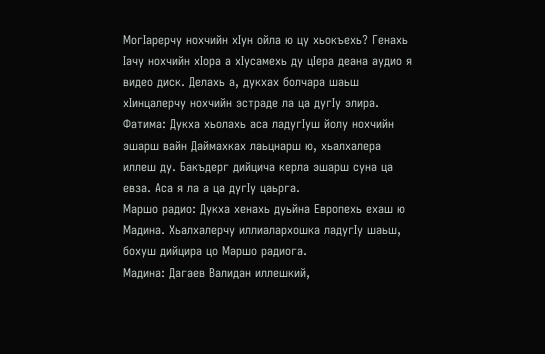МогIарерчу нохчийн хIун ойла ю цу хьокъехь? Генахь Iачу нохчийн хIора а хIусамехь ду цIера деана аудио я видео диск. Делахь а, дукхах болчара шаьш хIинцалерчу нохчийн эстраде ла ца дугIу элира.
Фатима: Дукха хьолахь аса ладугIуш йолу нохчийн эшарш вайн Даймахках лаьцнарш ю, хьалхалера иллеш ду. Бакъдерг дийцича керла эшарш суна ца евза. Аса я ла а ца дугIу цаьрга.
Маршо радио: Дукха хенахь дуьйна Европехь ехаш ю Мадина. Хьалхалерчу иллиалархошка ладугIу шаьш, бохуш дийцира цо Маршо радиога.
Мадина: Дагаев Валидан иллешкий,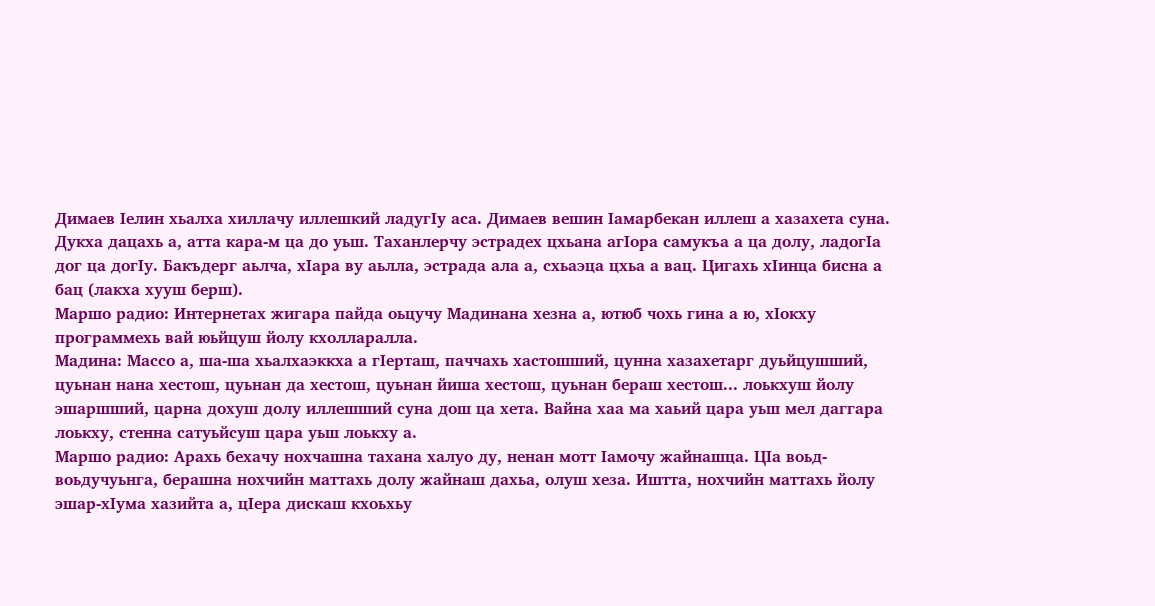Димаев Iелин хьалха хиллачу иллешкий ладугIу аса. Димаев вешин Iамарбекан иллеш а хазахета суна. Дукха дацахь а, атта кара-м ца до уьш. Таханлерчу эстрадех цхьана агIора самукъа а ца долу, ладогIа дог ца догIу. Бакъдерг аьлча, хIара ву аьлла, эстрада ала а, схьаэца цхьа а вац. Цигахь хIинца бисна а бац (лакха хууш берш).
Маршо радио: Интернетах жигара пайда оьцучу Мадинана хезна а, ютюб чохь гина а ю, хIокху программехь вай юьйцуш йолу кхолларалла.
Мадина: Массо а, ша-ша хьалхаэккха а гIерташ, паччахь хастошший, цунна хазахетарг дуьйцушший, цуьнан нана хестош, цуьнан да хестош, цуьнан йиша хестош, цуьнан бераш хестош... лоькхуш йолу эшаршший, царна дохуш долу иллешший суна дош ца хета. Вайна хаа ма хаьий цара уьш мел даггара лоькху, стенна сатуьйсуш цара уьш лоькху а.
Маршо радио: Арахь бехачу нохчашна тахана халуо ду, ненан мотт Iамочу жайнашца. ЦIа воьд-воьдучуьнга, берашна нохчийн маттахь долу жайнаш дахьа, олуш хеза. Иштта, нохчийн маттахь йолу эшар-хIума хазийта а, цIера дискаш кхоьхьу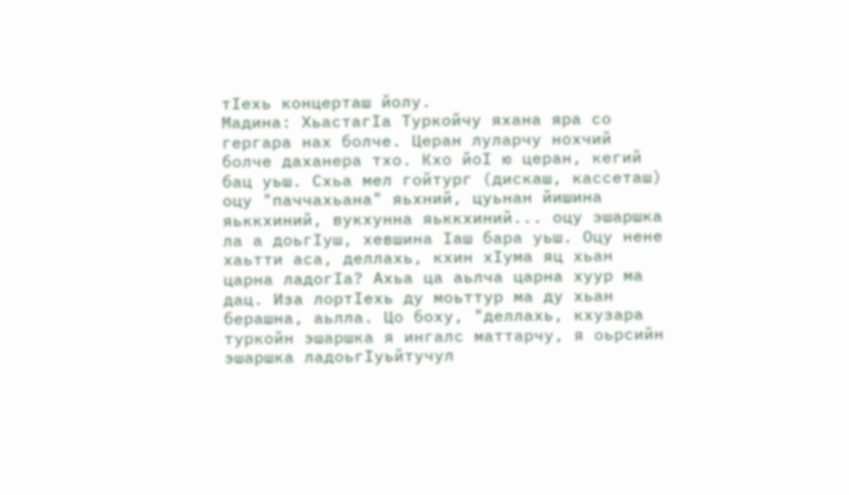тIехь концерташ йолу.
Мадина: ХьастагIа Туркойчу яхана яра со гергара нах болче. Церан луларчу нохчий болче даханера тхо. Кхо йоI ю церан, кегий бац уьш. Схьа мел гойтург (дискаш, кассеташ) оцу "паччахьана" яьхний, цуьнан йишина яьккхиний, вукхунна яьккхиний... оцу эшаршка ла а доьгIуш, хевшина Iаш бара уьш. Оцу нене хаьтти аса, деллахь, кхин хIума яц хьан царна ладогIа? Ахьа ца аьлча царна хуур ма дац. Иза лортIехь ду моьттур ма ду хьан берашна, аьлла. Цо боху, "деллахь, кхузара туркойн эшаршка я ингалс маттарчу, я оьрсийн эшаршка ладоьгIуьйтучул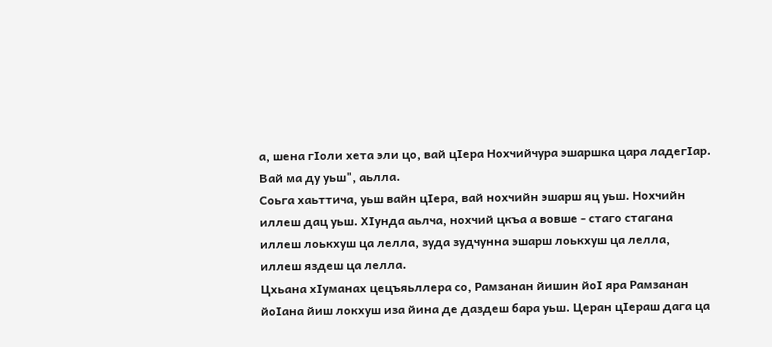а, шена гIоли хета эли цо, вай цIера Нохчийчура эшаршка цара ладегIар. Вай ма ду уьш", аьлла.
Соьга хаьттича, уьш вайн цIера, вай нохчийн эшарш яц уьш. Нохчийн иллеш дац уьш. ХIунда аьлча, нохчий цкъа а вовше - стаго стагана иллеш лоькхуш ца лелла, зуда зудчунна эшарш лоькхуш ца лелла, иллеш яздеш ца лелла.
Цхьана хIуманах цецъяьллера со, Рамзанан йишин йоI яра Рамзанан йоIана йиш локхуш иза йина де даздеш бара уьш. Церан цIераш дага ца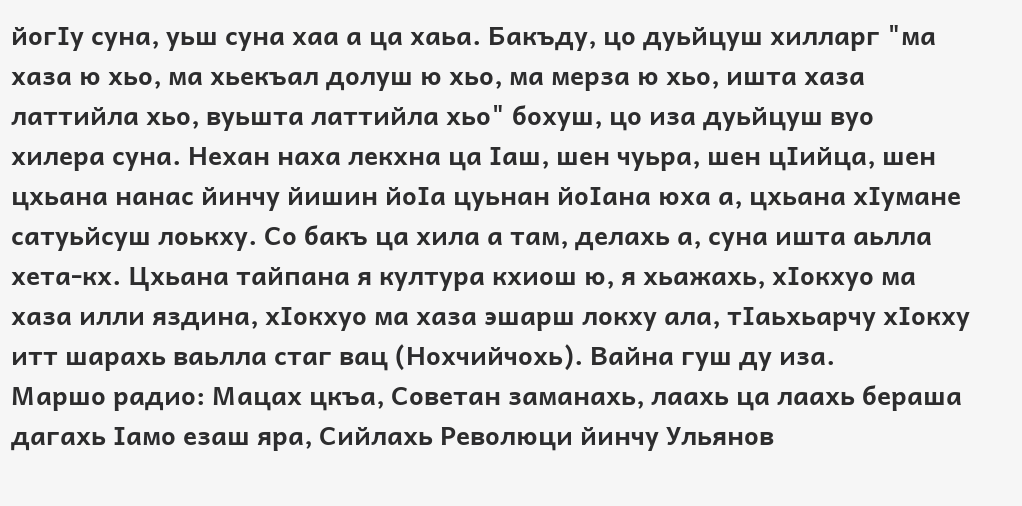йогIу суна, уьш суна хаа а ца хаьа. Бакъду, цо дуьйцуш хилларг "ма хаза ю хьо, ма хьекъал долуш ю хьо, ма мерза ю хьо, ишта хаза латтийла хьо, вуьшта латтийла хьо" бохуш, цо иза дуьйцуш вуо хилера суна. Нехан наха лекхна ца Iаш, шен чуьра, шен цIийца, шен цхьана нанас йинчу йишин йоIа цуьнан йоIана юха а, цхьана хIумане сатуьйсуш лоькху. Со бакъ ца хила а там, делахь а, суна ишта аьлла хета-кх. Цхьана тайпана я култура кхиош ю, я хьажахь, хIокхуо ма хаза илли яздина, хIокхуо ма хаза эшарш локху ала, тIаьхьарчу хIокху итт шарахь ваьлла стаг вац (Нохчийчохь). Вайна гуш ду иза.
Маршо радио: Мацах цкъа, Советан заманахь, лаахь ца лаахь бераша дагахь Iамо езаш яра, Сийлахь Революци йинчу Ульянов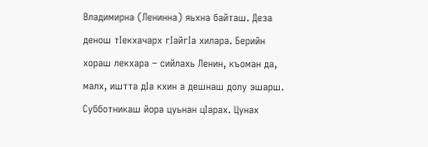Владимирна (Ленинна) яьхна байташ. Деза денош тIекхачарх гIайгIа хилара. Берийн хораш лекхара – сийлахь Ленин, къоман да, малх, иштта дIа кхин а дешнаш долу эшарш. Субботникаш йора цуьнан цIарах. Цунах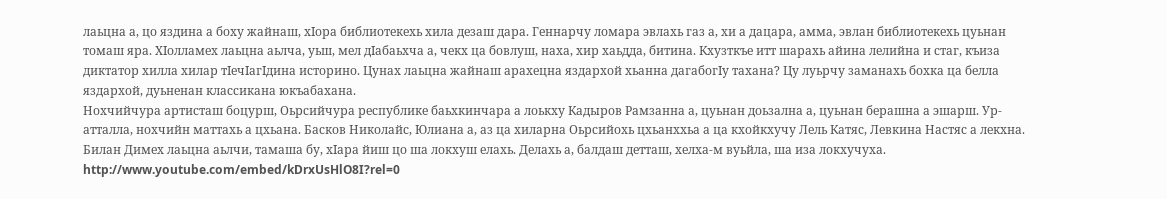лаьцна а, цо яздина а боху жайнаш, хIора библиотекехь хила дезаш дара. Геннарчу ломара эвлахь газ а, хи а дацара, амма, эвлан библиотекехь цуьнан томаш яра. ХIолламех лаьцна аьлча, уьш, мел дIабаьхча а, чекх ца бовлуш, наха, хир хаьдда, битина. Кхузткъе итт шарахь айина лелийна и стаг, къиза диктатор хилла хилар тIечIагIдина историно. Цунах лаьцна жайнаш арахецна яздархой хьанна дагабогIу тахана? Цу луьрчу заманахь бохка ца белла яздархой, дуьненан классикана юкъабахана.
Нохчийчура артисташ боцурш, Оьрсийчура республике баьхкинчара а лоькху Кадыров Рамзанна а, цуьнан доьзална а, цуьнан берашна а эшарш. Ур-атталла, нохчийн маттахь а цхьана. Басков Николайс, Юлиана а, аз ца хиларна Оьрсийохь цхьанххьа а ца кхойкхучу Лель Катяс, Левкина Настяс а лекхна.
Билан Димех лаьцна аьлчи, тамаша бу, хIара йиш цо ша локхуш елахь. Делахь а, балдаш детташ, хелха-м вуьйла, ша иза локхучуха.
http://www.youtube.com/embed/kDrxUsHlO8I?rel=0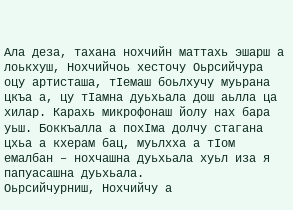Ала деза, тахана нохчийн маттахь эшарш а лоькхуш, Нохчийчоь хесточу Оьрсийчура оцу артисташа, тIемаш боьлхучу муьрана цкъа а, цу тIамна дуьхьала дош аьлла ца хилар. Карахь микрофонаш йолу нах бара уьш. Боккъалла а похIма долчу стагана цхьа а кхерам бац, муьлхха а тIом емалбан – нохчашна дуьхьала хуьл иза я папуасашна дуьхьала.
Оьрсийчурниш, Нохчийчу а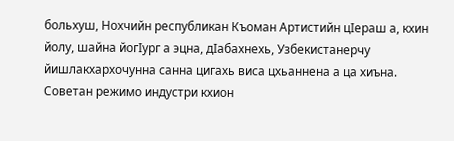больхуш, Нохчийн республикан Къоман Артистийн цIераш а, кхин йолу, шайна йогIург а эцна, дIабахнехь, Узбекистанерчу йишлакхархочунна санна цигахь виса цхьаннена а ца хиъна.
Советан режимо индустри кхион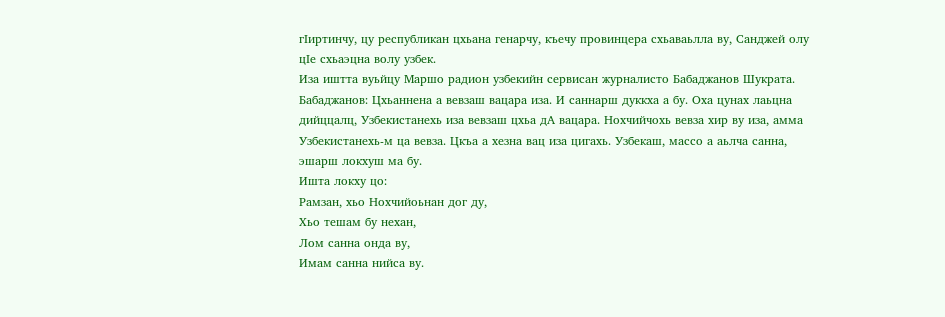гIиртинчу, цу республикан цхьана генарчу, къечу провинцера схьаваьлла ву, Санджей олу цIе схьаэцна волу узбек.
Иза иштта вуьйцу Маршо радион узбекийн сервисан журналисто Бабаджанов Шукрата.
Бабаджанов: Цхьаннена а вевзаш вацара иза. И саннарш дуккха а бу. Оха цунах лаьцна дийццалц, Узбекистанехь иза вевзаш цхьа дА вацара. Нохчийчохь вевза хир ву иза, амма Узбекистанехь-м ца вевза. Цкъа а хезна вац иза цигахь. Узбекаш, массо а аьлча санна, эшарш локхуш ма бу.
Ишта локху цо:
Рамзан, хьо Нохчийоьнан дог ду,
Хьо тешам бу нехан,
Лом санна онда ву,
Имам санна нийса ву.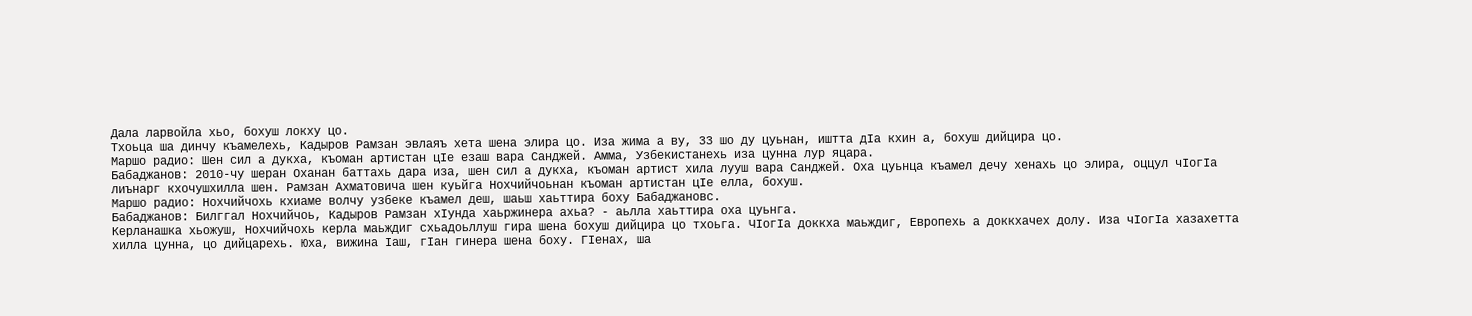Дала ларвойла хьо, бохуш локху цо.
Тхоьца ша динчу къамелехь, Кадыров Рамзан эвлаяъ хета шена элира цо. Иза жима а ву, 33 шо ду цуьнан, иштта дIа кхин а, бохуш дийцира цо.
Маршо радио: Шен сил а дукха, къоман артистан цIе езаш вара Санджей. Амма, Узбекистанехь иза цунна лур яцара.
Бабаджанов: 2010-чу шеран Оханан баттахь дара иза, шен сил а дукха, къоман артист хила лууш вара Санджей. Оха цуьнца къамел дечу хенахь цо элира, оццул чIогIа лиънарг кхочушхилла шен. Рамзан Ахматовича шен куьйга Нохчийчоьнан къоман артистан цIе елла, бохуш.
Маршо радио: Нохчийчохь кхиаме волчу узбеке къамел деш, шаьш хаьттира боху Бабаджановс.
Бабаджанов: Билггал Нохчийчоь, Кадыров Рамзан хIунда хаьржинера ахьа? - аьлла хаьттира оха цуьнга.
Керланашка хьожуш, Нохчийчохь керла маьждиг схьадоьллуш гира шена бохуш дийцира цо тхоьга. ЧIогIа доккха маьждиг, Европехь а доккхачех долу. Иза чIогIа хазахетта хилла цунна, цо дийцарехь. Юха, вижина Iаш, гIан гинера шена боху. ГIенах, ша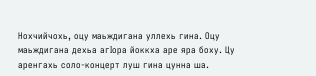Нохчийчохь, оцу маьждигана уллехь гина. Оцу маьждигана дехьа агIора йоккха аре яра боху. Цу аренгахь соло-концерт луш гина цунна ша.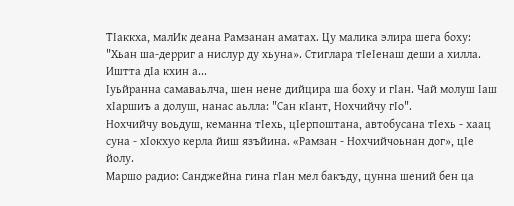ТIаккха, малИк деана Рамзанан аматах. Цу малика элира шега боху: "Хьан ша-дерриг а нислур ду хьуна». Стиглара тIеIенаш деши а хилла. Иштта дIа кхин а...
Iуьйранна самаваьлча, шен нене дийцира ша боху и гIан. Чай молуш Iаш хIаршиъ а долуш, нанас аьлла: "Сан кIант, Нохчийчу гIо".
Нохчийчу воьдуш, кеманна тIехь, цIерпоштана, автобусана тIехь - хаац суна - хIокхуо керла йиш язъйина. «Рамзан - Нохчийчоьнан дог», цIе йолу.
Маршо радио: Санджейна гина гIан мел бакъду, цунна шений бен ца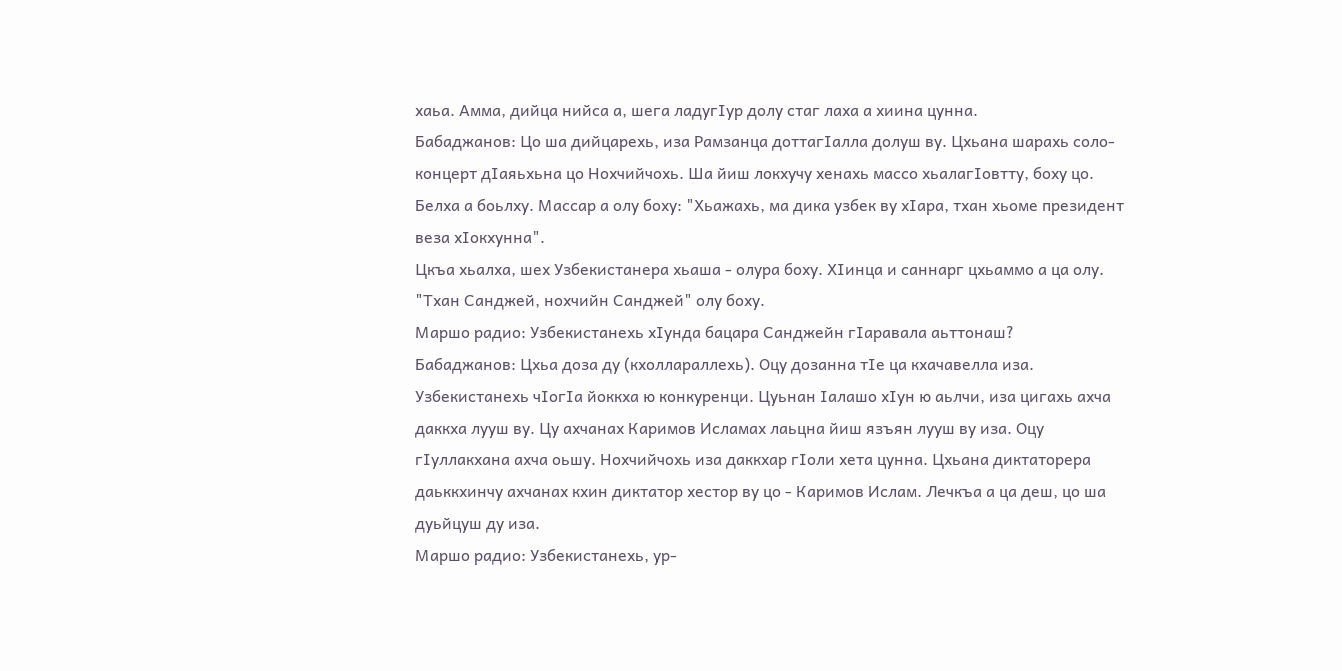хаьа. Амма, дийца нийса а, шега ладугIур долу стаг лаха а хиина цунна.
Бабаджанов: Цо ша дийцарехь, иза Рамзанца доттагIалла долуш ву. Цхьана шарахь соло-концерт дIаяьхьна цо Нохчийчохь. Ша йиш локхучу хенахь массо хьалагIовтту, боху цо. Белха а боьлху. Массар а олу боху: "Хьажахь, ма дика узбек ву хIара, тхан хьоме президент веза хIокхунна".
Цкъа хьалха, шех Узбекистанера хьаша - олура боху. ХIинца и саннарг цхьаммо а ца олу. "Тхан Санджей, нохчийн Санджей" олу боху.
Маршо радио: Узбекистанехь хIунда бацара Санджейн гIаравала аьттонаш?
Бабаджанов: Цхьа доза ду (кхоллараллехь). Оцу дозанна тIе ца кхачавелла иза. Узбекистанехь чIогIа йоккха ю конкуренци. Цуьнан Iалашо хIун ю аьлчи, иза цигахь ахча даккха лууш ву. Цу ахчанах Каримов Исламах лаьцна йиш язъян лууш ву иза. Оцу гIуллакхана ахча оьшу. Нохчийчохь иза даккхар гIоли хета цунна. Цхьана диктаторера даьккхинчу ахчанах кхин диктатор хестор ву цо - Каримов Ислам. Лечкъа а ца деш, цо ша дуьйцуш ду иза.
Маршо радио: Узбекистанехь, ур-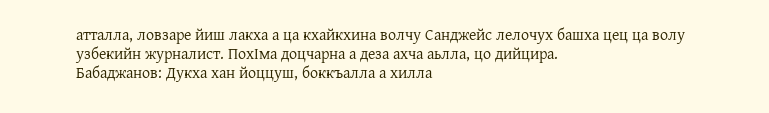атталла, ловзаре йиш лакха а ца кхайкхина волчу Санджейс лелочух башха цец ца волу узбекийн журналист. ПохIма доцчарна а деза ахча аьлла, цо дийцира.
Бабаджанов: Дукха хан йоццуш, боккъалла а хилла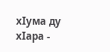хIума ду хIара -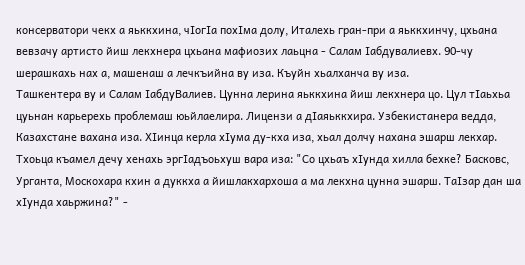консерватори чекх а яьккхина, чIогIа похIма долу, Италехь гран-при а яьккхинчу, цхьана вевзачу артисто йиш лекхнера цхьана мафиозих лаьцна - Салам Iабдувалиевх. 90-чу шерашкахь нах а, машенаш а лечкъийна ву иза. Къуйн хьалханча ву иза.
Ташкентера ву и Салам IабдуВалиев. Цунна лерина яьккхина йиш лекхнера цо. Цул тIаьхьа цуьнан карьерехь проблемаш юьйлаелира. Лицензи а дIаяьккхира. Узбекистанера ведда, Казахстане вахана иза. ХIинца керла хIума ду-кха иза, хьал долчу нахана эшарш лекхар.
Тхоьца къамел дечу хенахь эргIадъоьхуш вара иза: "Со цхьаъ хIунда хилла бехке? Басковс, Урганта, Москохара кхин а дуккха а йишлакхархоша а ма лекхна цунна эшарш. ТаIзар дан ша хIунда хаьржина?" -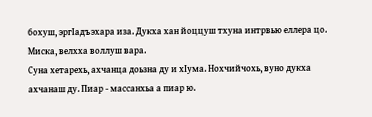бохуш, эргIадъэхара иза. Дукха хан йоццуш тхуна интрвью еллера цо. Миска, велхха воллуш вара.
Суна хетарехь, ахчанца доьзна ду и хIума. Нохчийчохь, вуно дукха ахчанаш ду. Пиар - массанхьа а пиар ю.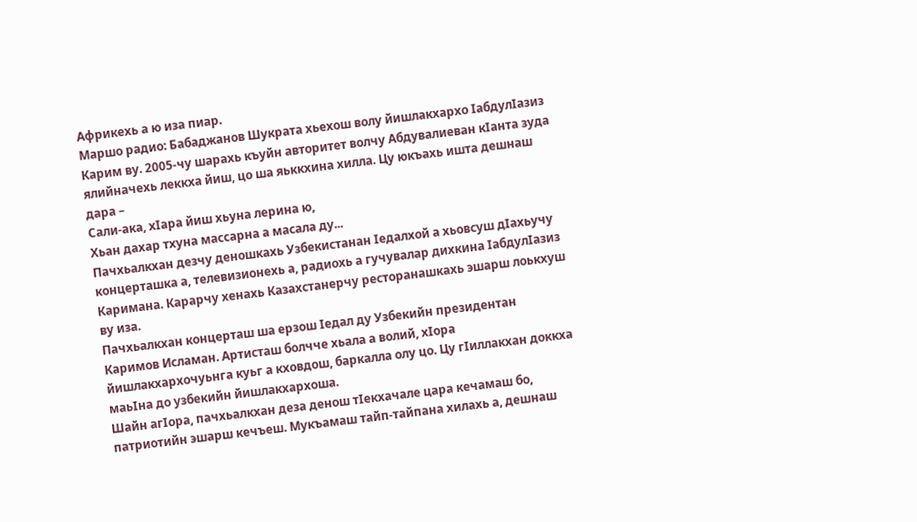Африкехь а ю иза пиар.
Маршо радио: Бабаджанов Шукрата хьехош волу йишлакхархо IабдулIазиз Карим ву. 2005-чу шарахь къуйн авторитет волчу Абдувалиеван кIанта зуда ялийначехь леккха йиш, цо ша яьккхина хилла. Цу юкъахь ишта дешнаш дара –
Сали-ака, хIара йиш хьуна лерина ю,
Хьан дахар тхуна массарна а масала ду...
Пачхьалкхан дезчу деношкахь Узбекистанан Iедалхой а хьовсуш дIахьучу концерташка а, телевизионехь а, радиохь а гучувалар дихкина IабдулIазиз Каримана. Карарчу хенахь Казахстанерчу ресторанашкахь эшарш лоькхуш ву иза.
Пачхьалкхан концерташ ша ерзош Iедал ду Узбекийн президентан Каримов Исламан. Артисташ болчче хьала а волий, хIора йишлакхархочуьнга куьг а кховдош, баркалла олу цо. Цу гIиллакхан доккха маьIна до узбекийн йишлакхархоша.
Шайн агIора, пачхьалкхан деза денош тIекхачале цара кечамаш бо, патриотийн эшарш кечъеш. Мукъамаш тайп-тайпана хилахь а, дешнаш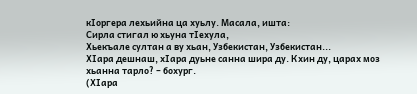кIоргера лехьийна ца хуьлу. Масала, ишта:
Сирла стигал ю хьуна тIехула,
Хьекъале султан а ву хьан, Узбекистан, Узбекистан...
ХIара дешнаш, хIара дуьне санна шира ду. Кхин ду, царах моз хьанна тарло? – бохург.
(ХIара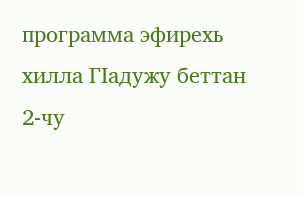программа эфирехь хилла ГIадужу беттан 2-чу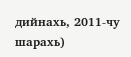дийнахь, 2011-чу шарахь)